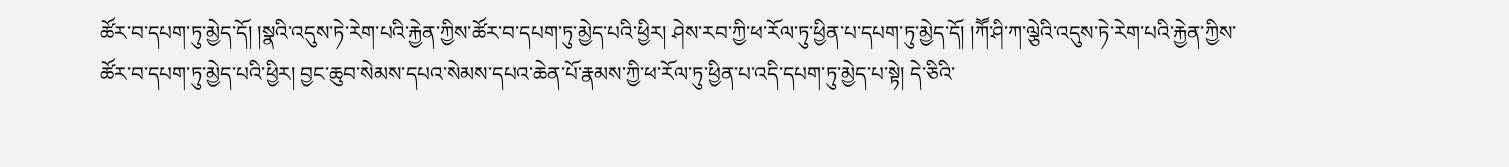ཚོར་བ་དཔག་ཏུ་མྱེད་དོ། །སྣའི་འདུས་ཏེ་རེག་པའི་རྐྱེན་ཀྱིས་ཚོར་བ་དཔག་ཏུ་མྱེད་པའི་ཕྱིར། ཤེས་རབ་ཀྱི་ཕ་རོལ་ཏུ་ཕྱིན་པ་དཔག་ཏུ་མྱེད་དོ། །ཀཽ་ཤི་ཀ་ལྕེའི་འདུས་ཏེ་རེག་པའི་རྐྱེན་ཀྱིས་ཚོར་བ་དཔག་ཏུ་མྱེད་པའི་ཕྱིར། བྱང་ཆུབ་སེམས་དཔའ་སེམས་དཔའ་ཆེན་པོ་རྣམས་ཀྱི་ཕ་རོལ་ཏུ་ཕྱིན་པ་འདི་དཔག་ཏུ་མྱེད་པ་སྟེ། དེ་ཅིའི་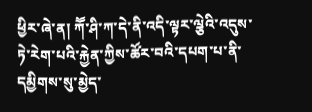ཕྱིར་ཞེ་ན། ཀཽ་ཤི་ཀ་དེ་ནི་འདི་ལྟར་ལྕེའི་འདུས་ཏེ་རེག་པའི་རྐྱེན་ཀྱིས་ཚོར་བའི་དཔག་པ་ནི་དམྱིགས་སུ་མྱེད་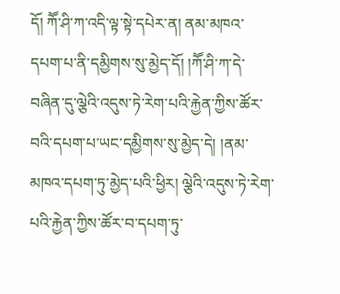དོ། ཀཽ་ཤི་ཀ་འདི་ལྟ་སྟེ་དཔེར་ན། ནམ་མཁའ་དཔག་པ་ནི་དམྱིགས་སུ་མྱེད་དོ། །ཀཽ་ཤི་ཀ་དེ་བཞིན་དུ་ལྕེའི་འདུས་ཏེ་རེག་པའི་རྐྱེན་ཀྱིས་ཚོར་བའི་དཔག་པ་ཡང་དམྱིགས་སུ་མྱེད་དེ། །ནམ་མཁའ་དཔག་ཏུ་མྱེད་པའི་ཕྱིར། ལྕེའི་འདུས་ཏེ་རེག་པའི་རྐྱེན་ཀྱིས་ཚོར་བ་དཔག་ཏུ་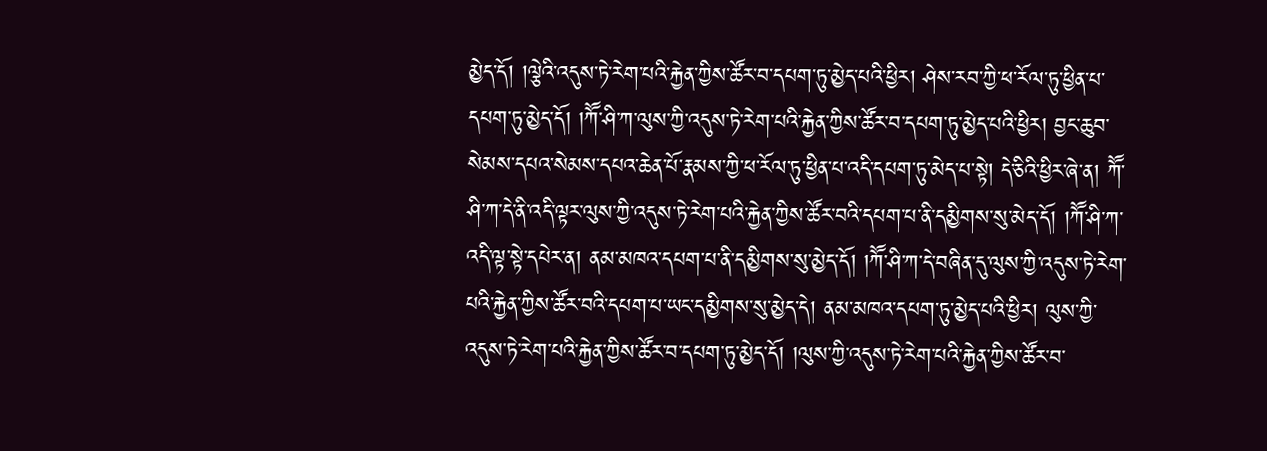མྱེད་དོ། །ལྕེའི་འདུས་ཏེ་རེག་པའི་རྐྱེན་ཀྱིས་ཚོར་བ་དཔག་ཏུ་མྱེད་པའི་ཕྱིར། ཤེས་རབ་ཀྱི་ཕ་རོལ་ཏུ་ཕྱིན་པ་དཔག་ཏུ་མྱེད་དོ། །ཀཽ་ཤི་ཀ་ལུས་ཀྱི་འདུས་ཏེ་རེག་པའི་རྐྱེན་ཀྱིས་ཚོར་བ་དཔག་ཏུ་མྱེད་པའི་ཕྱིར། བྱང་ཆུབ་སེམས་དཔའ་སེམས་དཔའ་ཆེན་པོ་རྣམས་ཀྱི་ཕ་རོལ་ཏུ་ཕྱིན་པ་འདི་དཔག་ཏུ་མེད་པ་སྟེ། དེ་ཅིའི་ཕྱིར་ཞེ་ན། ཀཽ་ཤི་ཀ་དེ་ནི་འདི་ལྟར་ལུས་ཀྱི་འདུས་ཏེ་རེག་པའི་རྐྱེན་ཀྱིས་ཚོར་བའི་དཔག་པ་ནི་དམྱིགས་སུ་མེད་དོ། །ཀཽ་ཤི་ཀ་འདི་ལྟ་སྟེ་དཔེར་ན། ནམ་མཁའ་དཔག་པ་ནི་དམྱིགས་སུ་མྱེད་དོ། །ཀཽ་ཤི་ཀ་དེ་བཞིན་དུ་ལུས་ཀྱི་འདུས་ཏེ་རེག་པའི་རྐྱེན་ཀྱིས་ཚོར་བའི་དཔག་པ་ཡང་དམྱིགས་སུ་མྱེད་དེ། ནམ་མཁའ་དཔག་ཏུ་མྱེད་པའི་ཕྱིར། ལུས་ཀྱི་འདུས་ཏེ་རེག་པའི་རྐྱེན་ཀྱིས་ཚོར་བ་དཔག་ཏུ་མྱེད་དོ། །ལུས་ཀྱི་འདུས་ཏེ་རེག་པའི་རྐྱེན་ཀྱིས་ཚོར་བ་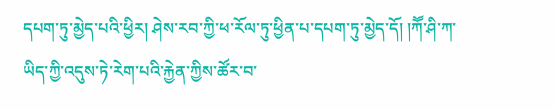དཔག་ཏུ་མྱེད་པའི་ཕྱིར། ཤེས་རབ་ཀྱི་ཕ་རོལ་ཏུ་ཕྱིན་པ་དཔག་ཏུ་མྱེད་དོ། །ཀཽ་ཤི་ཀ་ཡིད་ཀྱི་འདུས་ཏེ་རེག་པའི་རྐྱེན་ཀྱིས་ཚོར་བ་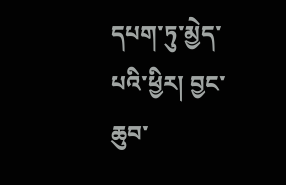དཔག་ཏུ་མྱེད་པའི་ཕྱིར། བྱང་ཆུབ་